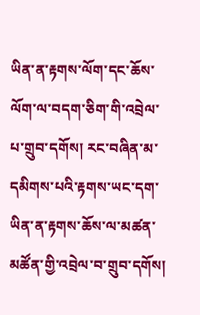ཡིན་ན་རྟགས་ལོག་དང་ཆོས་ལོག་ལ་བདག་ཅིག་གི་འབྲེལ་པ་གྲུབ་དགོས། རང་བཞིན་མ་དམིགས་པའི་རྟགས་ཡང་དག་ཡིན་ན་རྟགས་ཆོས་ལ་མཚན་མཚོན་གྱི་འབྲེལ་བ་གྲུབ་དགོས།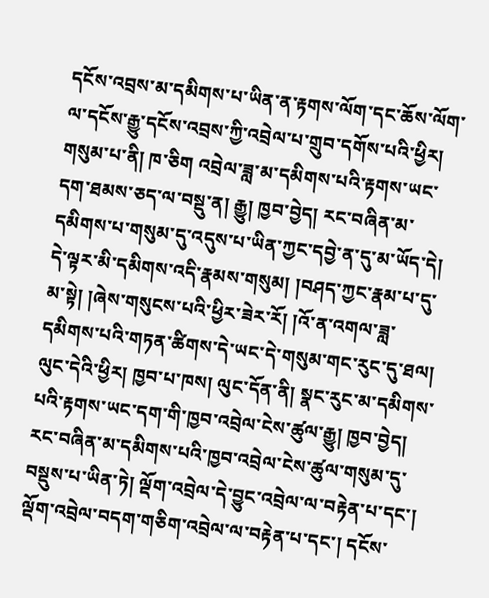དངོས་འབྲས་མ་དམིགས་པ་ཡིན་ན་རྟགས་ལོག་དང་ཆོས་ལོག་ལ་དངོས་རྒྱུ་དངོས་འབྲས་ཀྱི་འབྲེལ་པ་གྲུབ་དགོས་པའི་ཕྱིར། གསུམ་པ་ནི། ཁ་ཅིག འབྲེལ་ཟླ་མ་དམིགས་པའི་རྟགས་ཡང་དག་ཐམས་ཅད་ལ་བསྡུ་ན། རྒྱུ། ཁྱབ་བྱེད། རང་བཞིན་མ་དམིགས་པ་གསུམ་དུ་འདུས་པ་ཡིན་ཀྱང་དབྱེ་ན་དུ་མ་ཡོད་དེ། དེ་ལྟར་མི་དམིགས་འདི་རྣམས་གསུམ། །བཤད་ཀྱང་རྣམ་པ་དུ་མ་སྟེ། །ཞེས་གསུངས་པའི་ཕྱིར་ཟེར་རོ། །འོ་ན་འགལ་ཟླ་དམིགས་པའི་གཏན་ཚིགས་དེ་ཡང་དེ་གསུམ་གང་རུང་དུ་ཐལ། ལུང་དེའི་ཕྱིར། ཁྱབ་པ་ཁས། ལུང་དོན་ནི། སྣང་རུང་མ་དམིགས་པའི་རྟགས་ཡང་དག་གི་ཁྱབ་འབྲེལ་ངེས་ཚུལ་རྒྱུ། ཁྱབ་བྱེད། རང་བཞིན་མ་དམིགས་པའི་ཁྱབ་འབྲེལ་ངེས་ཚུལ་གསུམ་དུ་བསྡུས་པ་ཡིན་ཏེ། ལྡོག་འབྲེལ་དེ་བྱུང་འབྲེལ་ལ་བརྟེན་པ་དང་། ལྡོག་འབྲེལ་བདག་གཅིག་འབྲེལ་ལ་བརྟེན་པ་དང་། དངོས་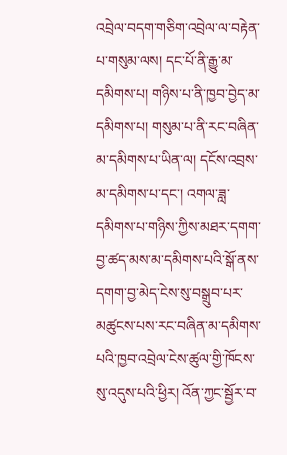འབྲེལ་བདག་གཅིག་འབྲེལ་ལ་བརྟེན་པ་གསུམ་ལས། དང་པོ་ནི་རྒྱུ་མ་དམིགས་པ། གཉིས་པ་ནི་ཁྱབ་བྱེད་མ་དམིགས་པ། གསུམ་པ་ནི་རང་བཞིན་མ་དམིགས་པ་ཡིན་ལ། དངོས་འབྲས་མ་དམིགས་པ་དང་། འགལ་ཟླ་དམིགས་པ་གཉིས་ཀྱིས་མཐར་དགག་བྱ་ཚད་མས་མ་དམིགས་པའི་སྒོ་ནས་དགག་བྱ་མེད་ངེས་སུ་བསྒྲུབ་པར་མཚུངས་པས་རང་བཞིན་མ་དམིགས་པའི་ཁྱབ་འབྲེལ་ངེས་ཚུལ་གྱི་ཁོངས་སུ་འདུས་པའི་ཕྱིར། འོན་ཀྱང་སྦྱོར་བ་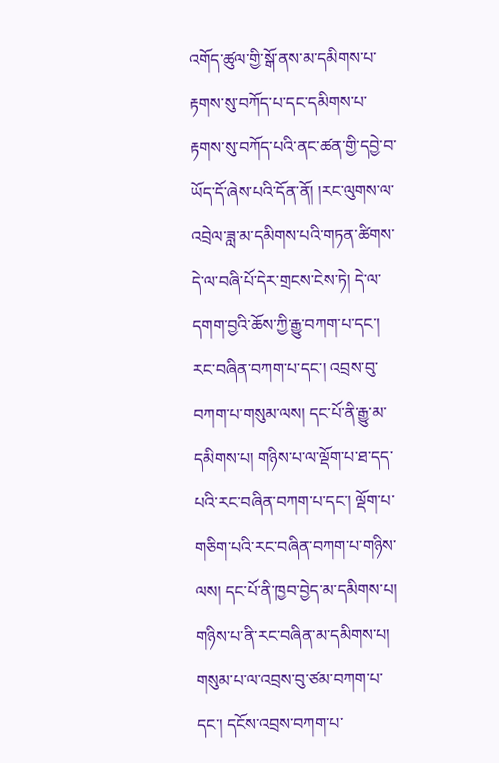འགོད་ཚུལ་གྱི་སྒོ་ནས་མ་དམིགས་པ་རྟགས་སུ་བཀོད་པ་དང་དམིགས་པ་རྟགས་སུ་བཀོད་པའི་ནང་ཚན་གྱི་དབྱེ་བ་ཡོད་དོ་ཞེས་པའི་དོན་ནོ། །རང་ལུགས་ལ་འབྲེལ་ཟླ་མ་དམིགས་པའི་གཏན་ཚིགས་དེ་ལ་བཞི་པོ་དེར་གྲངས་ངེས་ཏེ། དེ་ལ་དགག་བྱའི་ཆོས་ཀྱི་རྒྱུ་བཀག་པ་དང་། རང་བཞིན་བཀག་པ་དང་། འབྲས་བུ་བཀག་པ་གསུམ་ལས། དང་པོ་ནི་རྒྱུ་མ་དམིགས་པ། གཉིས་པ་ལ་ལྡོག་པ་ཐ་དད་པའི་རང་བཞིན་བཀག་པ་དང་། ལྡོག་པ་གཅིག་པའི་རང་བཞིན་བཀག་པ་གཉིས་ལས། དང་པོ་ནི་ཁྱབ་བྱེད་མ་དམིགས་པ། གཉིས་པ་ནི་རང་བཞིན་མ་དམིགས་པ། གསུམ་པ་ལ་འབྲས་བུ་ཙམ་བཀག་པ་དང་། དངོས་འབྲས་བཀག་པ་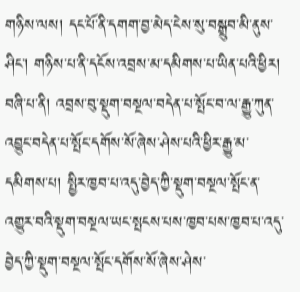གཉིས་ལས། དང་པོ་ནི་དགག་བྱ་མེད་ངེས་སུ་བསྒྲུབ་མི་ནུས་ཤིང་། གཉིས་པ་ནི་དངོས་འབྲས་མ་དམིགས་པ་ཡིན་པའི་ཕྱིར། བཞི་པ་ནི། འབྲས་བུ་སྡུག་བསྔལ་བདེན་པ་སྤོང་བ་ལ་རྒྱུ་ཀུན་འབྱུང་བདེན་པ་སྤོང་དགོས་སོ་ཞེས་ཤེས་པའི་ཕྱིར་རྒྱུ་མ་དམིགས་པ། སྤྱིར་ཁྱབ་པ་འདུ་བྱེད་ཀྱི་སྡུག་བསྔལ་སྤོང་ན་འགྱུར་བའི་སྡུག་བསྔལ་ཡང་སྤངས་པས་ཁྱབ་པས་ཁྱབ་པ་འདུ་བྱེད་ཀྱི་སྡུག་བསྔལ་སྤོང་དགོས་སོ་ཞེས་ཤེས་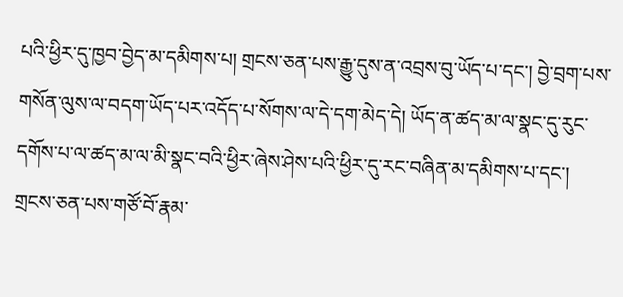པའི་ཕྱིར་དུ་ཁྱབ་བྱེད་མ་དམིགས་པ། གྲངས་ཅན་པས་རྒྱུ་དུས་ན་འབྲས་བུ་ཡོད་པ་དང་། བྱེ་བྲག་པས་གསོན་ལུས་ལ་བདག་ཡོད་པར་འདོད་པ་སོགས་ལ་དེ་དག་མེད་དེ། ཡོད་ན་ཚད་མ་ལ་སྣང་དུ་རུང་དགོས་པ་ལ་ཚད་མ་ལ་མི་སྣང་བའི་ཕྱིར་ཞེས་ཤེས་པའི་ཕྱིར་དུ་རང་བཞིན་མ་དམིགས་པ་དང་། གྲངས་ཅན་པས་གཙོ་བོ་རྣམ་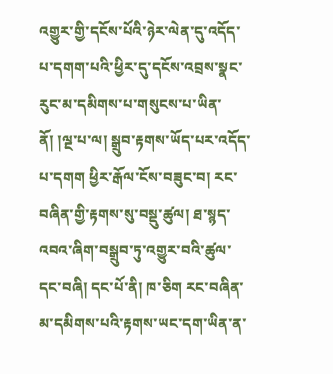འགྱུར་གྱི་དངོས་པོའི་ཉེར་ལེན་དུ་འདོད་པ་དགག་པའི་ཕྱིར་དུ་དངོས་འབྲས་སྣང་རུང་མ་དམིགས་པ་གསུངས་པ་ཡིན་ནོ། །ལྔ་པ་ལ། སྒྲུབ་རྟགས་ཡོད་པར་འདོད་པ་དགག ཕྱིར་རྒོལ་ངོས་བཟུང་བ། རང་བཞིན་གྱི་རྟགས་སུ་བསྡུ་ཚུལ། ཐ་སྙད་འབའ་ཞིག་བསྒྲུབ་ཏུ་འགྱུར་བའི་ཚུལ་དང་བཞི། དང་པོ་ནི། ཁ་ཅིག རང་བཞིན་མ་དམིགས་པའི་རྟགས་ཡང་དག་ཡིན་ན་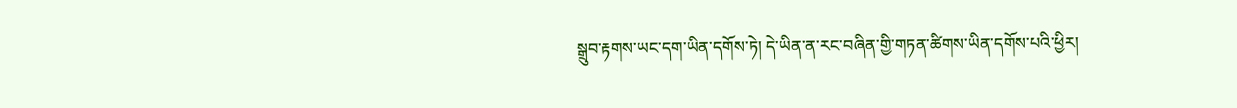སྒྲུབ་རྟགས་ཡང་དག་ཡིན་དགོས་ཏེ། དེ་ཡིན་ན་རང་བཞིན་གྱི་གཏན་ཚིགས་ཡིན་དགོས་པའི་ཕྱིར།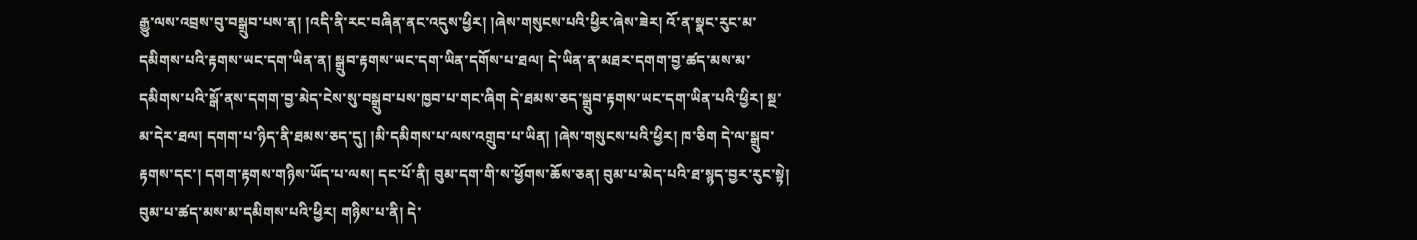རྒྱུ་ལས་འབྲས་བུ་བསྒྲུབ་པས་ན། །འདི་ནི་རང་བཞིན་ནང་འདུས་ཕྱིར། །ཞེས་གསུངས་པའི་ཕྱིར་ཞེས་ཟེར། འོ་ན་སྣང་རུང་མ་དམིགས་པའི་རྟགས་ཡང་དག་ཡིན་ན། སྒྲུབ་རྟགས་ཡང་དག་ཡིན་དགོས་པ་ཐལ། དེ་ཡིན་ན་མཐར་དགག་བྱ་ཚད་མས་མ་དམིགས་པའི་སྒོ་ནས་དགག་བྱ་མེད་ངེས་སུ་བསྒྲུབ་པས་ཁྱབ་པ་གང་ཞིག དེ་ཐམས་ཅད་སྒྲུབ་རྟགས་ཡང་དག་ཡིན་པའི་ཕྱིར། སྔ་མ་དེར་ཐལ། དགག་པ་ཉིད་ནི་ཐམས་ཅད་དུ། །མི་དམིགས་པ་ལས་འགྲུབ་པ་ཡིན། །ཞེས་གསུངས་པའི་ཕྱིར། ཁ་ཅིག དེ་ལ་སྒྲུབ་རྟགས་དང་། དགག་རྟགས་གཉིས་ཡོད་པ་ལས། དང་པོ་ནི། བུམ་དག་གི་ས་ཕྱོགས་ཆོས་ཅན། བུམ་པ་མེད་པའི་ཐ་སྙད་བྱར་རུང་སྟེ། བུམ་པ་ཚད་མས་མ་དམིགས་པའི་ཕྱིར། གཉིས་པ་ནི། དེ་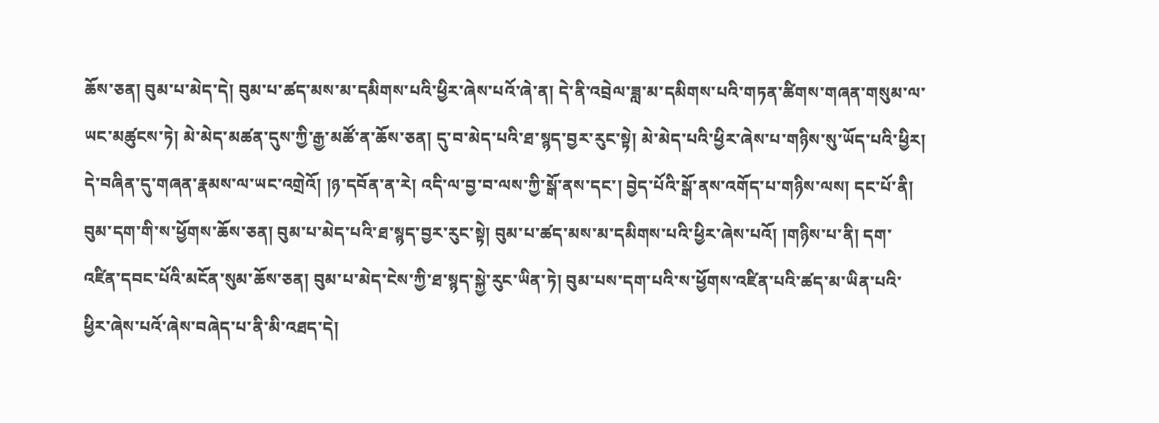ཆོས་ཅན། བུམ་པ་མེད་དེ། བུམ་པ་ཚད་མས་མ་དམིགས་པའི་ཕྱིར་ཞེས་པའོ་ཞེ་ན། དེ་ནི་འབྲེལ་ཟླ་མ་དམིགས་པའི་གཏན་ཚིགས་གཞན་གསུམ་ལ་ཡང་མཚུངས་ཏེ། མེ་མེད་མཚན་དུས་ཀྱི་རྒྱ་མཚོ་ན་ཆོས་ཅན། དུ་བ་མེད་པའི་ཐ་སྙད་བྱར་རུང་སྟེ། མེ་མེད་པའི་ཕྱིར་ཞེས་པ་གཉིས་སུ་ཡོད་པའི་ཕྱིར། དེ་བཞིན་དུ་གཞན་རྣམས་ལ་ཡང་འགྲེའོ། །ཉ་དབོན་ན་རེ། འདི་ལ་བྱ་བ་ལས་ཀྱི་སྒོ་ནས་དང་། བྱེད་པོའི་སྒོ་ནས་འགོད་པ་གཉིས་ལས། དང་པོ་ནི། བུམ་དག་གི་ས་ཕྱོགས་ཆོས་ཅན། བུམ་པ་མེད་པའི་ཐ་སྙད་བྱར་རུང་སྟེ། བུམ་པ་ཚད་མས་མ་དམིགས་པའི་ཕྱིར་ཞེས་པའོ། །གཉིས་པ་ནི། དག་འཛིན་དབང་པོའི་མངོན་སུམ་ཆོས་ཅན། བུམ་པ་མེད་ངེས་ཀྱི་ཐ་སྙད་སྐྱེ་རུང་ཡིན་ཏེ། བུམ་པས་དག་པའི་ས་ཕྱོགས་འཛིན་པའི་ཚད་མ་ཡིན་པའི་ཕྱིར་ཞེས་པའོ་ཞེས་བཞེད་པ་ནི་མི་འཐད་དེ།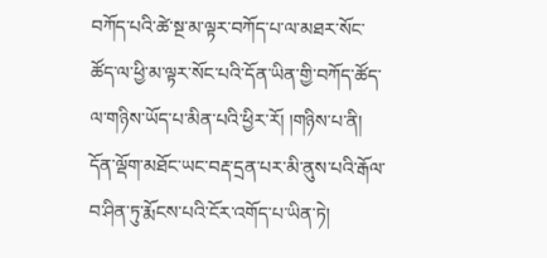བཀོད་པའི་ཚེ་སྔ་མ་ལྟར་བཀོད་པ་ལ་མཐར་སོང་ཚོད་ལ་ཕྱི་མ་ལྟར་སོང་པའི་དོན་ཡིན་གྱི་བཀོད་ཚོད་ལ་གཉིས་ཡོད་པ་མིན་པའི་ཕྱིར་རོ། །གཉིས་པ་ནི། དོན་ལྡོག་མཐོང་ཡང་བརྡ་དྲན་པར་མི་ནུས་པའི་རྒོལ་བ་ཤིན་ཏུ་རྨོངས་པའི་ངོར་འགོད་པ་ཡིན་ཏེ།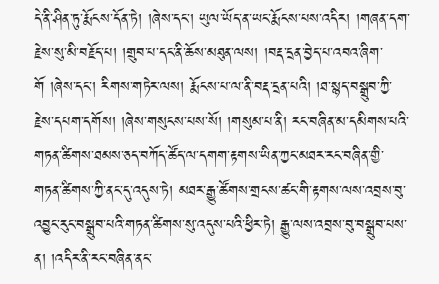དེ་ནི་ཤིན་ཏུ་རྨོངས་དོན་ཏེ། །ཞེས་དང་། ཡུལ་ཡོད་ན་ཡང་རྨོངས་པས་འདིར། །གཞན་དག་རྗེས་སུ་མི་བརྗོད་པ། །གྲུབ་པ་དང་ནི་ཆོས་མཐུན་ལས། །བརྡ་དྲན་བྱེད་པ་འབའ་ཞིག་གོ །ཞེས་དང་། རིགས་གཏེར་ལས། རྨོངས་པ་ལ་ནི་བརྡ་དྲན་པའི། །ཐ་སྙད་བསྒྲུབ་ཀྱི་རྗེས་དཔག་དགོས། །ཞེས་གསུངས་པས་སོ། །གསུམ་པ་ནི། རང་བཞིན་མ་དམིགས་པའི་གཏན་ཚིགས་ཐམས་ཅད་བཀོད་ཚོད་ལ་དགག་རྟགས་ཡིན་ཀྱང་མཐར་རང་བཞིན་གྱི་གཏན་ཚིགས་ཀྱི་ནང་དུ་འདུས་ཏེ། མཐར་རྒྱུ་ཚོགས་གྲངས་ཚང་གི་རྟགས་ལས་འབྲས་བུ་འབྱུང་རུང་བསྒྲུབ་པའི་གཏན་ཚིགས་སུ་འདུས་པའི་ཕྱིར་ཏེ། རྒྱུ་ལས་འབྲས་བུ་བསྒྲུབ་པས་ན། །འདིར་ནི་རང་བཞིན་ནང་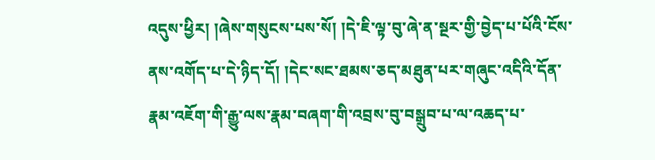འདུས་ཕྱིར། །ཞེས་གསུངས་པས་སོ། །དེ་ཇི་ལྟ་བུ་ཞེ་ན་སྔར་གྱི་བྱེད་པ་པོའི་ངོས་ནས་འགོད་པ་དེ་ཉིད་དོ། །དེང་སང་ཐམས་ཅད་མཐུན་པར་གཞུང་འདིའི་དོན་རྣམ་འཇོག་གི་རྒྱུ་ལས་རྣམ་བཞག་གི་འབྲས་བུ་བསྒྲུབ་པ་ལ་འཆད་པ་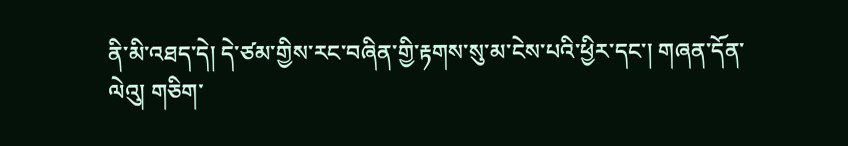ནི་མི་འཐད་དེ། དེ་ཙམ་གྱིས་རང་བཞིན་གྱི་རྟགས་སུ་མ་ངེས་པའི་ཕྱིར་དང་། གཞན་དོན་ལེའུ། གཅིག་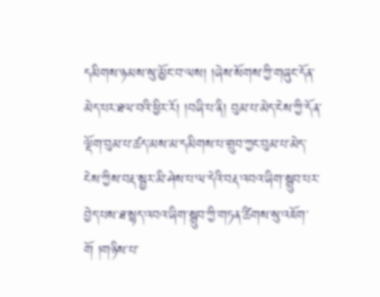དམིགས་ཉམས་སུ་མྱོང་བ་ལས། །ཞེས་སོགས་ཀྱི་གཞུང་དོན་མེད་པར་ཐལ་བའི་ཕྱིར་རོ། །བཞི་པ་ནི། བུམ་པ་མེད་ངེས་ཀྱི་དོན་ལྡོག་བུམ་པ་ཚད་མས་མ་དམིགས་པ་གྲུབ་ཀྱང་བུམ་པ་མེད་ངེས་ཀྱིས་བརྡ་སྦྱར་མི་ཤེས་པ་ལ་དེའི་བརྡ་འབའ་ཞིག་སྒྲུབ་པར་བྱེད་པས་ཐ་སྙད་འབའ་ཞིག་སྒྲུབ་ཀྱི་གཏན་ཚིགས་སུ་འཇོག་གོ །གཉིས་པ་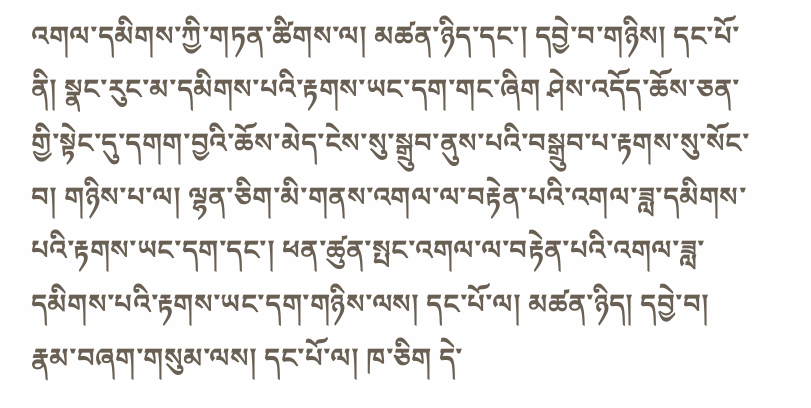འགལ་དམིགས་ཀྱི་གཏན་ཚིགས་ལ། མཚན་ཉིད་དང་། དབྱེ་བ་གཉིས། དང་པོ་ནི། སྣང་རུང་མ་དམིགས་པའི་རྟགས་ཡང་དག་གང་ཞིག ཤེས་འདོད་ཆོས་ཅན་གྱི་སྟེང་དུ་དགག་བྱའི་ཆོས་མེད་ངེས་སུ་སྒྲུབ་ནུས་པའི་བསྒྲུབ་པ་རྟགས་སུ་སོང་བ། གཉིས་པ་ལ། ལྷན་ཅིག་མི་གནས་འགལ་ལ་བརྟེན་པའི་འགལ་ཟླ་དམིགས་པའི་རྟགས་ཡང་དག་དང་། ཕན་ཚུན་སྤང་འགལ་ལ་བརྟེན་པའི་འགལ་ཟླ་དམིགས་པའི་རྟགས་ཡང་དག་གཉིས་ལས། དང་པོ་ལ། མཚན་ཉིད། དབྱེ་བ། རྣམ་བཞག་གསུམ་ལས། དང་པོ་ལ། ཁ་ཅིག དེ་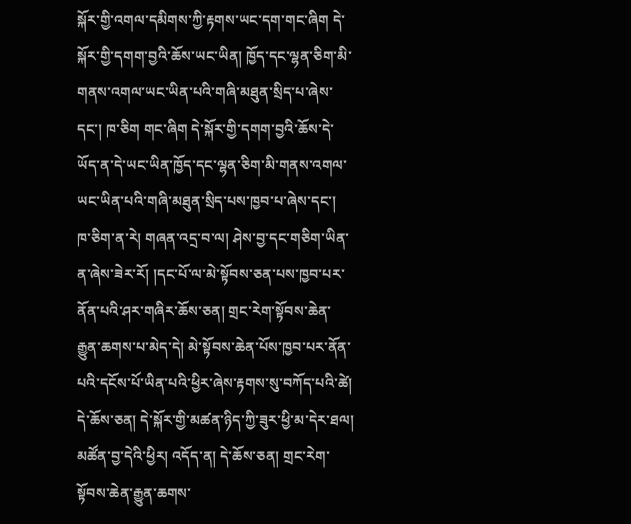སྐོར་གྱི་འགལ་དམིགས་ཀྱི་རྟགས་ཡང་དག་གང་ཞིག དེ་སྐོར་གྱི་དགག་བྱའི་ཆོས་ཡང་ཡིན། ཁྱོད་དང་ལྷན་ཅིག་མི་གནས་འགལ་ཡང་ཡིན་པའི་གཞི་མཐུན་སྲིད་པ་ཞེས་དང་། ཁ་ཅིག གང་ཞིག དེ་སྐོར་གྱི་དགག་བྱའི་ཆོས་དེ་ཡོད་ན་དེ་ཡང་ཡིན་ཁྱོད་དང་ལྷན་ཅིག་མི་གནས་འགལ་ཡང་ཡིན་པའི་གཞི་མཐུན་སྲིད་པས་ཁྱབ་པ་ཞེས་དང་། ཁ་ཅིག་ན་རེ། གཞན་འདྲ་བ་ལ། ཤེས་བྱ་དང་གཅིག་ཡིན་ན་ཞེས་ཟེར་རོ། །དང་པོ་ལ་མེ་སྟོབས་ཅན་པས་ཁྱབ་པར་ནོན་པའི་ཤར་གཞིར་ཆོས་ཅན། གྲང་རེག་སྟོབས་ཆེན་རྒྱུན་ཆགས་པ་མེད་དེ། མེ་སྟོབས་ཆེན་པོས་ཁྱབ་པར་ནོན་པའི་དངོས་པོ་ཡིན་པའི་ཕྱིར་ཞེས་རྟགས་སུ་བཀོད་པའི་ཚེ། དེ་ཆོས་ཅན། དེ་སྐོར་གྱི་མཚན་ཉིད་ཀྱི་ཟུར་ཕྱི་མ་དེར་ཐལ། མཚོན་བྱ་དེའི་ཕྱིར། འདོད་ན། དེ་ཆོས་ཅན། གྲང་རེག་སྟོབས་ཆེན་རྒྱུན་ཆགས་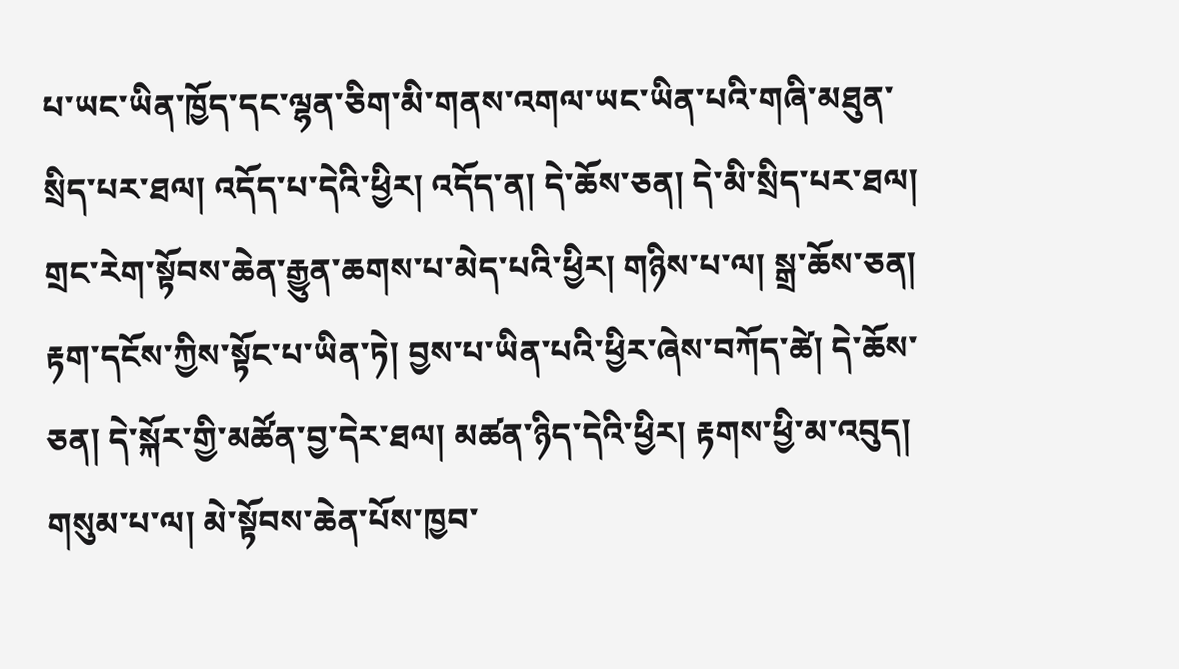པ་ཡང་ཡིན་ཁྱོད་དང་ལྷན་ཅིག་མི་གནས་འགལ་ཡང་ཡིན་པའི་གཞི་མཐུན་སྲིད་པར་ཐལ། འདོད་པ་དེའི་ཕྱིར། འདོད་ན། དེ་ཆོས་ཅན། དེ་མི་སྲིད་པར་ཐལ། གྲང་རེག་སྟོབས་ཆེན་རྒྱུན་ཆགས་པ་མེད་པའི་ཕྱིར། གཉིས་པ་ལ། སྒྲ་ཆོས་ཅན། རྟག་དངོས་ཀྱིས་སྟོང་པ་ཡིན་ཏེ། བྱས་པ་ཡིན་པའི་ཕྱིར་ཞེས་བཀོད་ཚེ། དེ་ཆོས་ཅན། དེ་སྐོར་གྱི་མཚོན་བྱ་དེར་ཐལ། མཚན་ཉིད་དེའི་ཕྱིར། རྟགས་ཕྱི་མ་འབུད། གསུམ་པ་ལ། མེ་སྟོབས་ཆེན་པོས་ཁྱབ་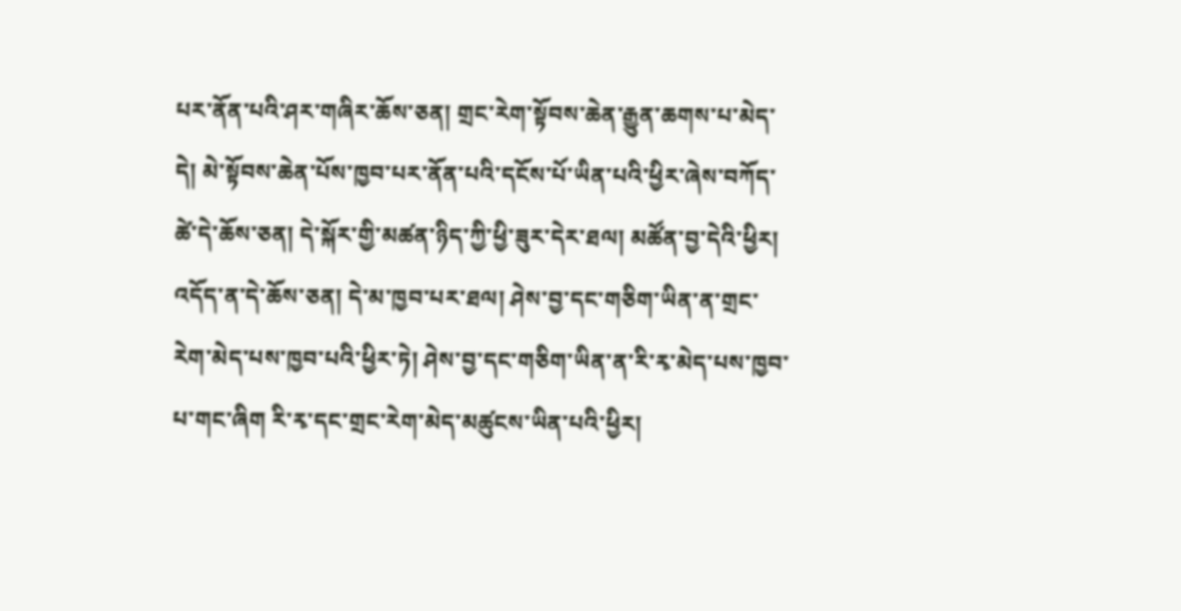པར་ནོན་པའི་ཤར་གཞིར་ཆོས་ཅན། གྲང་རེག་སྟོབས་ཆེན་རྒྱུན་ཆགས་པ་མེད་དེ། མེ་སྟོབས་ཆེན་པོས་ཁྱབ་པར་ནོན་པའི་དངོས་པོ་ཡིན་པའི་ཕྱིར་ཞེས་བཀོད་ཚེ་དེ་ཆོས་ཅན། དེ་སྐོར་གྱི་མཚན་ཉིད་ཀྱི་ཕྱི་ཟུར་དེར་ཐལ། མཚོན་བྱ་དེའི་ཕྱིར། འདོད་ན་དེ་ཆོས་ཅན། དེ་མ་ཁྱབ་པར་ཐལ། ཤེས་བྱ་དང་གཅིག་ཡིན་ན་གྲང་རེག་མེད་པས་ཁྱབ་པའི་ཕྱིར་ཏེ། ཤེས་བྱ་དང་གཅིག་ཡིན་ན་རི་རྭ་མེད་པས་ཁྱབ་པ་གང་ཞིག རི་རྭ་དང་གྲང་རེག་མེད་མཚུངས་ཡིན་པའི་ཕྱིར།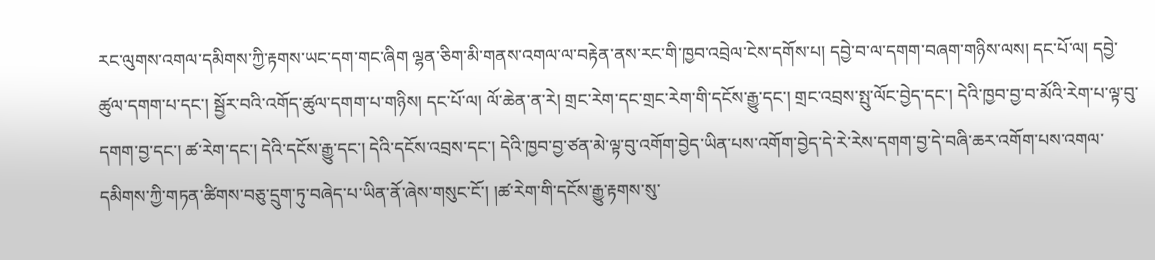རང་ལུགས་འགལ་དམིགས་ཀྱི་རྟགས་ཡང་དག་གང་ཞིག ལྷན་ཅིག་མི་གནས་འགལ་ལ་བརྟེན་ནས་རང་གི་ཁྱབ་འབྲེལ་ངེས་དགོས་པ། དབྱེ་བ་ལ་དགག་བཞག་གཉིས་ལས། དང་པོ་ལ། དབྱེ་ཚུལ་དགག་པ་དང་། སྦྱོར་བའི་འགོད་ཚུལ་དགག་པ་གཉིས། དང་པོ་ལ། ལོ་ཆེན་ན་རེ། གྲང་རེག་དང་གྲང་རེག་གི་དངོས་རྒྱུ་དང་། གྲང་འབྲས་སྤུ་ལོང་བྱེད་དང་། དེའི་ཁྱབ་བྱ་བ་མོའི་རེག་པ་ལྟ་བུ་དགག་བྱ་དང་། ཚ་རེག་དང་། དེའི་དངོས་རྒྱུ་དང་། དེའི་དངོས་འབྲས་དང་། དེའི་ཁྱབ་བྱ་ཙན་མེ་ལྟ་བུ་འགོག་བྱེད་ཡིན་པས་འགོག་བྱེད་དེ་རེ་རེས་དགག་བྱ་དེ་བཞི་ཆར་འགོག་པས་འགལ་དམིགས་ཀྱི་གཏན་ཚིགས་བཅུ་དྲུག་ཏུ་བཞེད་པ་ཡིན་ནོ་ཞེས་གསུང་ངོ་། །ཚ་རེག་གི་དངོས་རྒྱུ་རྟགས་སུ་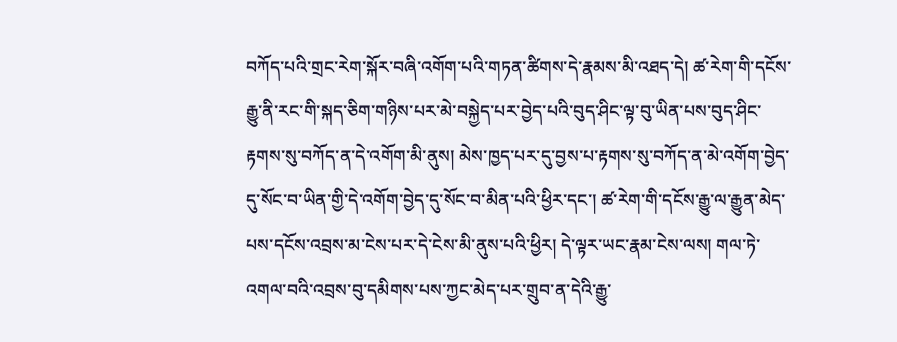བཀོད་པའི་གྲང་རེག་སྐོར་བཞི་འགོག་པའི་གཏན་ཚིགས་དེ་རྣམས་མི་འཐད་དེ། ཚ་རེག་གི་དངོས་རྒྱུ་ནི་རང་གི་སྐད་ཅིག་གཉིས་པར་མེ་བསྐྱེད་པར་བྱེད་པའི་བུད་ཤིང་ལྟ་བུ་ཡིན་པས་བུད་ཤིང་རྟགས་སུ་བཀོད་ན་དེ་འགོག་མི་ནུས། མེས་ཁྱད་པར་དུ་བྱས་པ་རྟགས་སུ་བཀོད་ན་མེ་འགོག་བྱེད་དུ་སོང་བ་ཡིན་གྱི་དེ་འགོག་བྱེད་དུ་སོང་བ་མིན་པའི་ཕྱིར་དང་། ཚ་རེག་གི་དངོས་རྒྱུ་ལ་རྒྱུན་མེད་པས་དངོས་འབྲས་མ་ངེས་པར་དེ་ངེས་མི་ནུས་པའི་ཕྱིར། དེ་ལྟར་ཡང་རྣམ་ངེས་ལས། གལ་ཏེ་འགལ་བའི་འབྲས་བུ་དམིགས་པས་ཀྱང་མེད་པར་གྲུབ་ན་དེའི་རྒྱུ་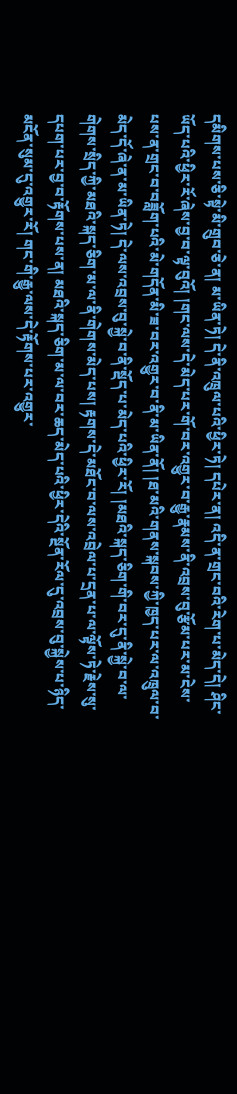དམིགས་པས་ཅི་སྟེ་མི་གྲུབ་ཅེ་ན། མ་ཡིན་ཏེ། དེ་ནི་འཁྲུལ་པའི་ཕྱིར་ཏེ། དཔེར་ན། འདི་ན་གྲང་བའི་རེག་པ་མེད་དེ། ཤིང་ཡོད་པའི་ཕྱིར་རོ་ཞེས་བྱ་བ་ལྟ་བུའོ། །གང་ལས་དེ་མེད་པར་གོ་བར་འགྱུར་བ་རྒྱུ་རྣམས་ནི་འབྲས་བུ་རྩོམ་པར་མ་ངེས་པས་ན་གྲང་བ་བཟློག་པའི་མེ་གདོན་མི་ཟ་བར་འགྱུར་བ་ནི་མ་ཡིན་ནོ། །ཐ་མའི་གནས་སྐབས་ཀྱི་ཁྱད་པར་ལ་འཁྲུལ་བ་མེད་དོ་ཞེ་ན་མ་ཡིན་ཏེ། དེ་ལས་འབྲས་བུ་སྐྱེ་བ་ནི་སྡོད་པ་མེད་པའི་ཕྱིར་རོ། །མཐའི་སྐད་ཅིག་གི་བར་དུ་ནི་སྐྱེ་བ་ལ་གེགས་སྲིད་ཀྱི་མཐའི་སྐད་ཅིག་མ་ལ་ནི་གེགས་མེད་པས། རྟགས་དེ་མཐོང་བ་ལས་འབྲེལ་པ་དྲན་པ་ལ་ལྟོས་ཏེ་རྗེས་སུ་དཔག་པར་བྱ་བ་རྟོགས་པས་ན། མཐའི་སྐད་ཅིག་མ་ལ་བར་ཆད་མེད་པའི་ཕྱིར་དེའི་སྔོན་རོལ་དུ་འབྲས་བུ་སྐྱེས་པ་ཉིད་མངོན་སུམ་དུ་འགྱུར་རོ། གང་གི་རྒྱུ་ལས་དེ་རྟོགས་པར་འགྱུར་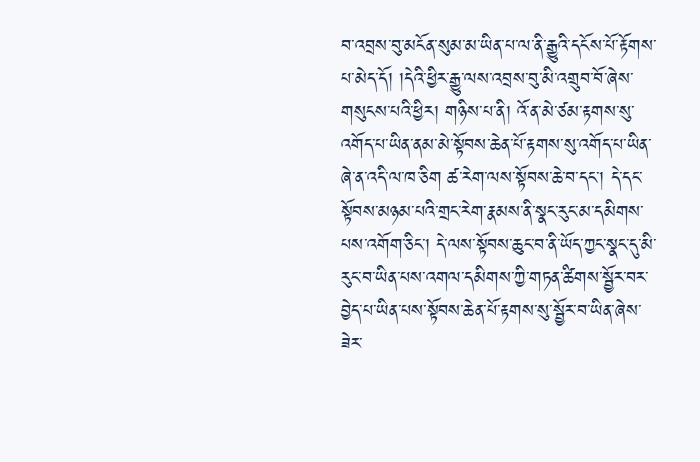བ་འབྲས་བུ་མངོན་སུམ་མ་ཡིན་པ་ལ་ནི་རྒྱུའི་དངོས་པོ་རྟོགས་པ་མེད་དོ། །དེའི་ཕྱིར་རྒྱུ་ལས་འབྲས་བུ་མི་འགྲུབ་བོ་ཞེས་གསུངས་པའི་ཕྱིར། གཉིས་པ་ནི། འོ་ན་མེ་ཙམ་རྟགས་སུ་འགོད་པ་ཡིན་ནམ་མེ་སྟོབས་ཆེན་པོ་རྟགས་སུ་འགོད་པ་ཡིན་ཞེ་ན་འདི་ལ་ཁ་ཅིག ཚ་རེག་ལས་སྟོབས་ཆེ་བ་དང་། དེ་དང་སྟོབས་མཉམ་པའི་གྲང་རེག་རྣམས་ནི་སྣང་རུང་མ་དམིགས་པས་འགོག་ཅིང་། དེ་ལས་སྟོབས་ཆུང་བ་ནི་ཡོད་ཀྱང་སྣང་དུ་མི་རུང་བ་ཡིན་པས་འགལ་དམིགས་ཀྱི་གཏན་ཚིགས་སྦྱོར་བར་བྱེད་པ་ཡིན་པས་སྟོབས་ཆེན་པོ་རྟགས་སུ་སྦྱོར་བ་ཡིན་ཞེས་ཟེར་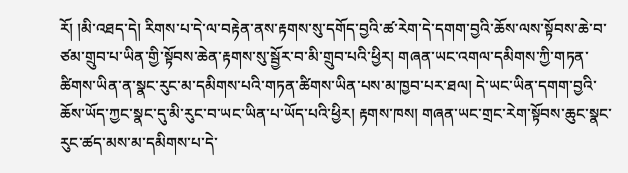རོ། །མི་འཐད་དེ། རིགས་པ་དེ་ལ་བརྟེན་ནས་རྟགས་སུ་དགོད་བྱའི་ཚ་རེག་དེ་དགག་བྱའི་ཆོས་ལས་སྟོབས་ཆེ་བ་ཙམ་གྲུབ་པ་ཡིན་གྱི་སྟོབས་ཆེན་རྟགས་སུ་སྦྱོར་བ་མི་གྲུབ་པའི་ཕྱིར། གཞན་ཡང་འགལ་དམིགས་ཀྱི་གཏན་ཚིགས་ཡིན་ན་སྣང་རུང་མ་དམིགས་པའི་གཏན་ཚིགས་ཡིན་པས་མ་ཁྱབ་པར་ཐལ། དེ་ཡང་ཡིན་དགག་བྱའི་ཆོས་ཡོད་ཀྱང་སྣང་དུ་མི་རུང་བ་ཡང་ཡིན་པ་ཡོད་པའི་ཕྱིར། རྟགས་ཁས། གཞན་ཡང་གྲང་རེག་སྟོབས་ཆུང་སྣང་རུང་ཚད་མས་མ་དམིགས་པ་དེ་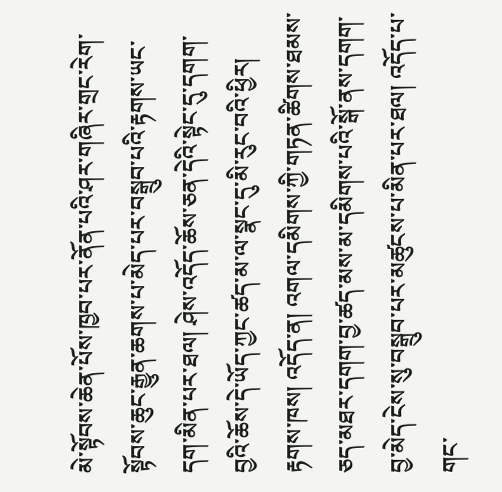མེ་སྟོབས་ཆེན་པོས་ཁྱབ་པར་ནོན་པའི་ཤར་གཞིར་གྲང་རེག་སྟོབས་ཆུང་རྒྱུན་ཆགས་པ་མེད་པར་བསྒྲུབ་པའི་རྟགས་ཡང་དག་མིན་པར་ཐལ། ཤེས་འདོད་ཆོས་ཅན་དེའི་སྟེང་དུ་དགག་བྱའི་ཆོས་དེ་ཡོད་ཀྱང་ཚད་མ་ལ་སྣང་དུ་མི་རུང་བའི་ཕྱིར། རྟགས་ཁས། འདོད་ན། འགལ་དམིགས་ཀྱི་གཏན་ཚིགས་ཐམས་ཅད་མཐར་དགག་བྱ་ཚད་མས་མ་དམིགས་པའི་སྒོ་ནས་དགག་བྱ་མེད་ངེས་སུ་བསྒྲུབ་པར་མཚུངས་པ་མིན་པར་ཐལ། འདོད་པ་གང་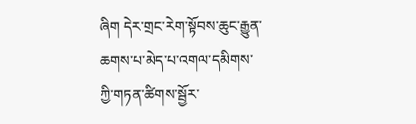ཞིག དེར་གྲང་རེག་སྟོབས་ཆུང་རྒྱུན་ཆགས་པ་མེད་པ་འགལ་དམིགས་ཀྱི་གཏན་ཚིགས་སྦྱོར་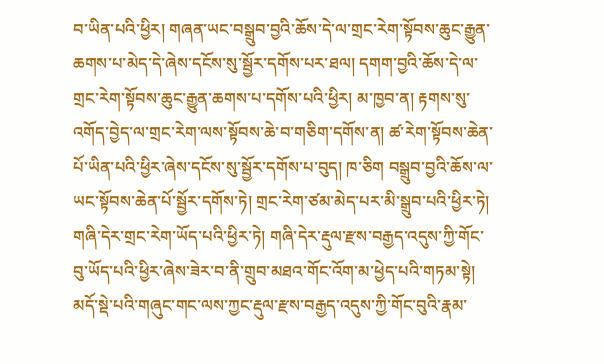བ་ཡིན་པའི་ཕྱིར། གཞན་ཡང་བསྒྲུབ་བྱའི་ཆོས་དེ་ལ་གྲང་རེག་སྟོབས་ཆུང་རྒྱུན་ཆགས་པ་མེད་དེ་ཞེས་དངོས་སུ་སྦྱོར་དགོས་པར་ཐལ། དགག་བྱའི་ཆོས་དེ་ལ་གྲང་རེག་སྟོབས་ཆུང་རྒྱུན་ཆགས་པ་དགོས་པའི་ཕྱིར། མ་ཁྱབ་ན། རྟགས་སུ་འགོད་བྱེད་ལ་གྲང་རེག་ལས་སྟོབས་ཆེ་བ་གཅིག་དགོས་ན། ཚ་རེག་སྟོབས་ཆེན་པོ་ཡིན་པའི་ཕྱིར་ཞེས་དངོས་སུ་སྦྱོར་དགོས་པ་བུད། ཁ་ཅིག བསྒྲུབ་བྱའི་ཆོས་ལ་ཡང་སྟོབས་ཆེན་པོ་སྦྱོར་དགོས་ཏེ། གྲང་རེག་ཙམ་མེད་པར་མི་སྒྲུབ་པའི་ཕྱིར་ཏེ། གཞི་དེར་གྲང་རེག་ཡོད་པའི་ཕྱིར་ཏེ། གཞི་དེར་རྡུལ་རྫས་བརྒྱད་འདུས་ཀྱི་གོང་བུ་ཡོད་པའི་ཕྱིར་ཞེས་ཟེར་བ་ནི་གྲུབ་མཐའ་གོང་འོག་མ་ཕྱེད་པའི་གཏམ་སྟེ། མདོ་སྡེ་པའི་གཞུང་གང་ལས་ཀྱང་རྡུལ་རྫས་བརྒྱད་འདུས་ཀྱི་གོང་བུའི་རྣམ་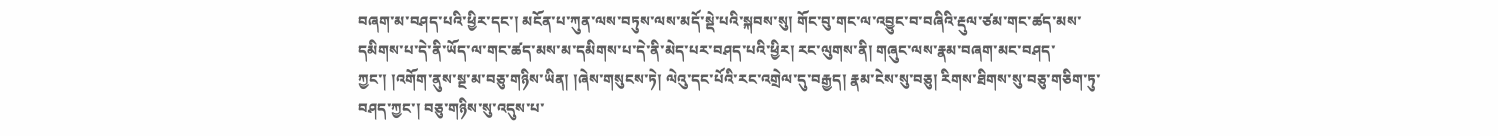བཞག་མ་བཤད་པའི་ཕྱིར་དང་། མངོན་པ་ཀུན་ལས་བཏུས་ལས་མདོ་སྡེ་པའི་སྐབས་སུ། གོང་བུ་གང་ལ་འབྱུང་བ་བཞིའི་རྡུལ་ཙམ་གང་ཚད་མས་དམིགས་པ་དེ་ནི་ཡོད་ལ་གང་ཚད་མས་མ་དམིགས་པ་དེ་ནི་མེད་པར་བཤད་པའི་ཕྱིར། རང་ལུགས་ནི། གཞུང་ལས་རྣམ་བཞག་མང་བཤད་ཀྱང་། །འགོག་ནུས་སྔ་མ་བཅུ་གཉིས་ཡིན། །ཞེས་གསུངས་ཏེ། ལེའུ་དང་པོའི་རང་འགྲེལ་དུ་བརྒྱད། རྣམ་ངེས་སུ་བཅུ། རིགས་ཐིགས་སུ་བཅུ་གཅིག་ཏུ་བཤད་ཀྱང་། བཅུ་གཉིས་སུ་འདུས་པ་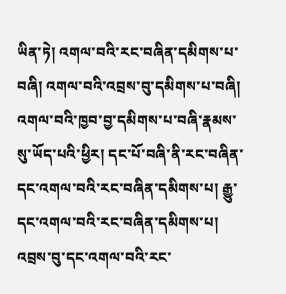ཡིན་ཏེ། འགལ་བའི་རང་བཞིན་དམིགས་པ་བཞི། འགལ་བའི་འབྲས་བུ་དམིགས་པ་བཞི། འགལ་བའི་ཁྱབ་བྱ་དམིགས་པ་བཞི་རྣམས་སུ་ཡོད་པའི་ཕྱིར། དང་པོ་བཞི་ནི་རང་བཞིན་དང་འགལ་བའི་རང་བཞིན་དམིགས་པ། རྒྱུ་དང་འགལ་བའི་རང་བཞིན་དམིགས་པ། འབྲས་བུ་དང་འགལ་བའི་རང་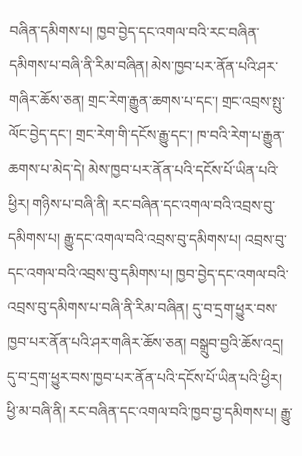བཞིན་དམིགས་པ། ཁྱབ་བྱེད་དང་འགལ་བའི་རང་བཞིན་དམིགས་པ་བཞི་ནི་རིམ་བཞིན། མེས་ཁྱབ་པར་ནོན་པའི་ཤར་གཞིར་ཆོས་ཅན། གྲང་རེག་རྒྱུན་ཆགས་པ་དང་། གྲང་འབྲས་སྤུ་ལོང་བྱེད་དང་། གྲང་རེག་གི་དངོས་རྒྱུ་དང་། ཁ་བའི་རེག་པ་རྒྱུན་ཆགས་པ་མེད་དེ། མེས་ཁྱབ་པར་ནོན་པའི་དངོས་པོ་ཡིན་པའི་ཕྱིར། གཉིས་པ་བཞི་ནི། རང་བཞིན་དང་འགལ་བའི་འབྲས་བུ་དམིགས་པ། རྒྱུ་དང་འགལ་བའི་འབྲས་བུ་དམིགས་པ། འབྲས་བུ་དང་འགལ་བའི་འབྲས་བུ་དམིགས་པ། ཁྱབ་བྱེད་དང་འགལ་བའི་འབྲས་བུ་དམིགས་པ་བཞི་ནི་རིམ་བཞིན། དུ་བ་དྲག་ཕྱུར་བས་ཁྱབ་པར་ནོན་པའི་ཤར་གཞིར་ཆོས་ཅན། བསྒྲུབ་བྱའི་ཆོས་འདྲ། དུ་བ་དྲག་ཕྱུར་བས་ཁྱབ་པར་ནོན་པའི་དངོས་པོ་ཡིན་པའི་ཕྱིར། ཕྱི་མ་བཞི་ནི། རང་བཞིན་དང་འགལ་བའི་ཁྱབ་བྱ་དམིགས་པ། རྒྱུ་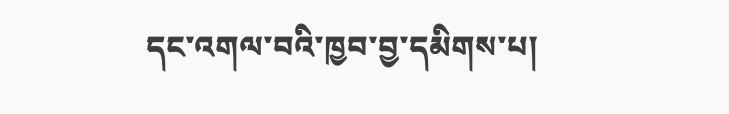དང་འགལ་བའི་ཁྱབ་བྱ་དམིགས་པ།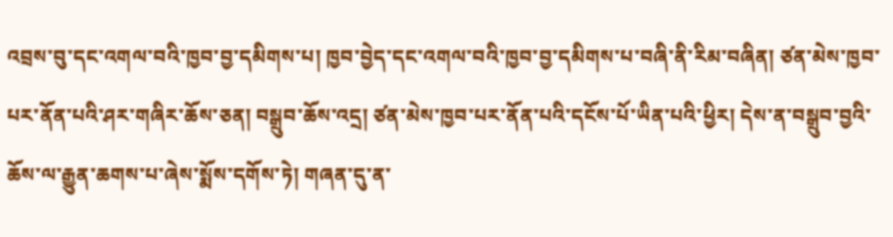འབྲས་བུ་དང་འགལ་བའི་ཁྱབ་བྱ་དམིགས་པ། ཁྱབ་བྱེད་དང་འགལ་བའི་ཁྱབ་བྱ་དམིགས་པ་བཞི་ནི་རིམ་བཞིན། ཙན་མེས་ཁྱབ་པར་ནོན་པའི་ཤར་གཞིར་ཆོས་ཅན། བསྒྲུབ་ཆོས་འདྲ། ཙན་མེས་ཁྱབ་པར་ནོན་པའི་དངོས་པོ་ཡིན་པའི་ཕྱིར། དེས་ན་བསྒྲུབ་བྱའི་ཆོས་ལ་རྒྱུན་ཆགས་པ་ཞེས་སྨོས་དགོས་ཏེ། གཞན་དུ་ན་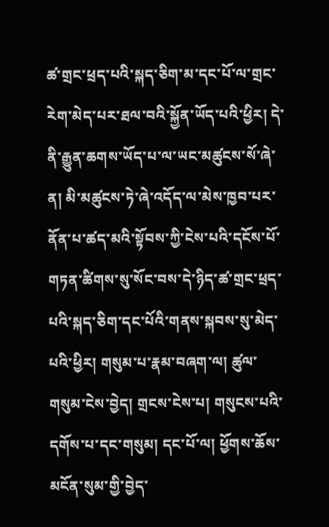ཚ་གྲང་ཕྲད་པའི་སྐད་ཅིག་མ་དང་པོ་ལ་གྲང་རེག་མེད་པར་ཐལ་བའི་སྐྱོན་ཡོད་པའི་ཕྱིར། དེ་ནི་རྒྱུན་ཆགས་ཡོད་པ་ལ་ཡང་མཚུངས་སོ་ཞེ་ན། མི་མཚུངས་ཏེ་ཞེ་འདོད་ལ་མེས་ཁྱབ་པར་ནོན་པ་ཚད་མའི་སྟོབས་ཀྱི་ངེས་པའི་དངོས་པོ་གཏན་ཚིགས་སུ་སོང་བས་དེ་ཉིད་ཚ་གྲང་ཕྲད་པའི་སྐད་ཅིག་དང་པོའི་གནས་སྐབས་སུ་མེད་པའི་ཕྱིར། གསུམ་པ་རྣམ་བཞག་ལ། ཚུལ་གསུམ་ངེས་བྱེད། གྲངས་ངེས་པ། གསུངས་པའི་དགོས་པ་དང་གསུམ། དང་པོ་ལ། ཕྱོགས་ཆོས་མངོན་སུམ་གྱི་བྱེད་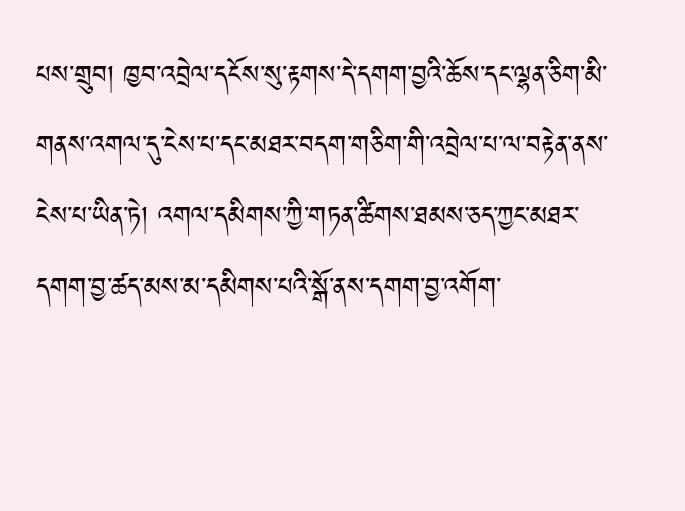པས་གྲུབ། ཁྱབ་འབྲེལ་དངོས་སུ་རྟགས་དེ་དགག་བྱའི་ཆོས་དང་ལྷན་ཅིག་མི་གནས་འགལ་དུ་ངེས་པ་དང་མཐར་བདག་གཅིག་གི་འབྲེལ་པ་ལ་བརྟེན་ནས་ངེས་པ་ཡིན་ཏེ། འགལ་དམིགས་ཀྱི་གཏན་ཚིགས་ཐམས་ཅད་ཀྱང་མཐར་དགག་བྱ་ཚད་མས་མ་དམིགས་པའི་སྒོ་ནས་དགག་བྱ་འགོག་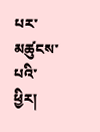པར་མཚུངས་པའི་ཕྱིར།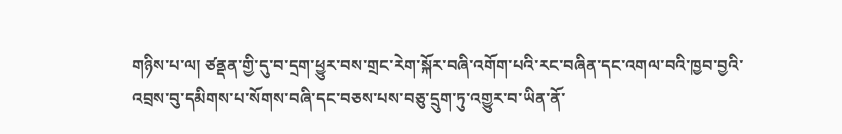གཉིས་པ་ལ། ཙནྡན་གྱི་དུ་བ་དྲག་ཕྱུར་བས་གྲང་རེག་སྐོར་བཞི་འགོག་པའི་རང་བཞིན་དང་འགལ་བའི་ཁྱབ་བྱའི་འབྲས་བུ་དམིགས་པ་སོགས་བཞི་དང་བཅས་པས་བཅུ་དྲུག་ཏུ་འགྱུར་བ་ཡིན་ནོ་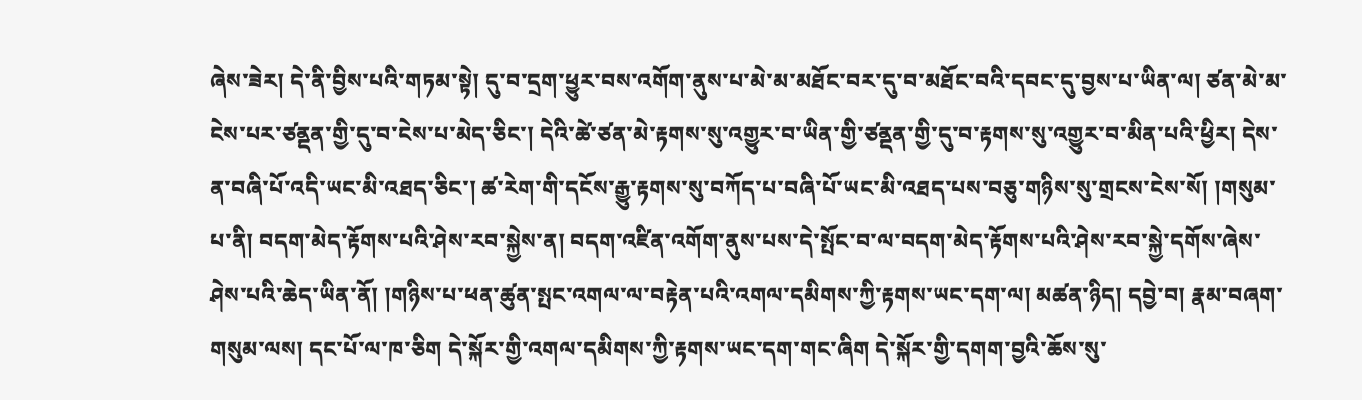ཞེས་ཟེར། དེ་ནི་བྱིས་པའི་གཏམ་སྟེ། དུ་བ་དྲག་ཕྱུར་བས་འགོག་ནུས་པ་མེ་མ་མཐོང་བར་དུ་བ་མཐོང་བའི་དབང་དུ་བྱས་པ་ཡིན་ལ། ཙན་མེ་མ་ངེས་པར་ཙནྡན་གྱི་དུ་བ་ངེས་པ་མེད་ཅིང་། དེའི་ཚེ་ཙན་མེ་རྟགས་སུ་འགྱུར་བ་ཡིན་གྱི་ཙནྡན་གྱི་དུ་བ་རྟགས་སུ་འགྱུར་བ་མིན་པའི་ཕྱིར། དེས་ན་བཞི་པོ་འདི་ཡང་མི་འཐད་ཅིང་། ཚ་རེག་གི་དངོས་རྒྱུ་རྟགས་སུ་བཀོད་པ་བཞི་པོ་ཡང་མི་འཐད་པས་བཅུ་གཉིས་སུ་གྲངས་ངེས་སོ། །གསུམ་པ་ནི། བདག་མེད་རྟོགས་པའི་ཤེས་རབ་སྐྱེས་ན། བདག་འཛིན་འགོག་ནུས་པས་དེ་སྤོང་བ་ལ་བདག་མེད་རྟོགས་པའི་ཤེས་རབ་སྐྱེ་དགོས་ཞེས་ཤེས་པའི་ཆེད་ཡིན་ནོ། །གཉིས་པ་ཕན་ཚུན་སྤང་འགལ་ལ་བརྟེན་པའི་འགལ་དམིགས་ཀྱི་རྟགས་ཡང་དག་ལ། མཚན་ཉིད། དབྱེ་བ། རྣམ་བཞག་གསུམ་ལས། དང་པོ་ལ་ཁ་ཅིག དེ་སྐོར་གྱི་འགལ་དམིགས་ཀྱི་རྟགས་ཡང་དག་གང་ཞིག དེ་སྐོར་གྱི་དགག་བྱའི་ཆོས་སུ་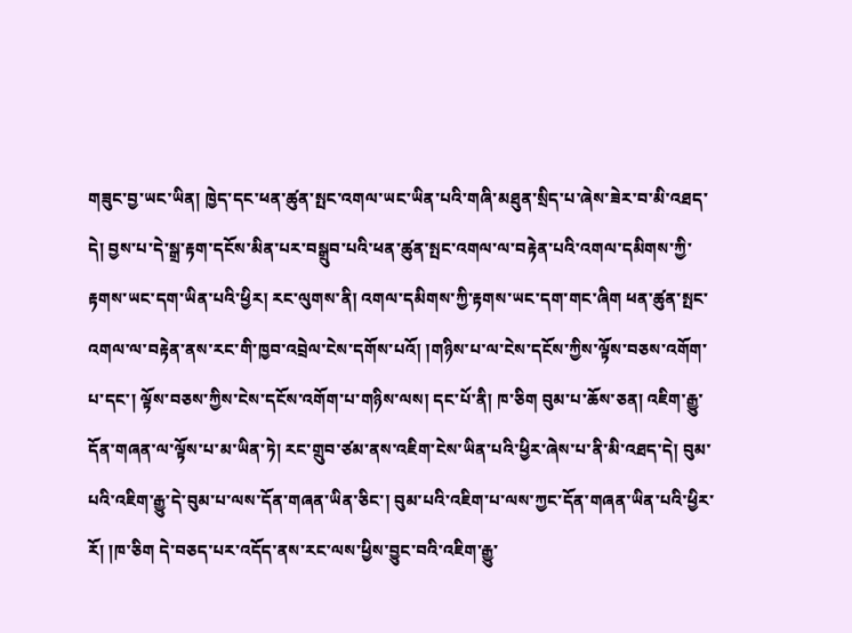གཟུང་བྱ་ཡང་ཡིན། ཁྱེད་དང་ཕན་ཚུན་སྤང་འགལ་ཡང་ཡིན་པའི་གཞི་མཐུན་སྲིད་པ་ཞེས་ཟེར་བ་མི་འཐད་དེ། བྱས་པ་དེ་སྒྲ་རྟག་དངོས་མིན་པར་བསྒྲུབ་པའི་ཕན་ཚུན་སྤང་འགལ་ལ་བརྟེན་པའི་འགལ་དམིགས་ཀྱི་རྟགས་ཡང་དག་ཡིན་པའི་ཕྱིར། རང་ལུགས་ནི། འགལ་དམིགས་ཀྱི་རྟགས་ཡང་དག་གང་ཞིག ཕན་ཚུན་སྤང་འགལ་ལ་བརྟེན་ནས་རང་གི་ཁྱབ་འབྲེལ་ངེས་དགོས་པའོ། །གཉིས་པ་ལ་ངེས་དངོས་ཀྱིས་ལྟོས་བཅས་འགོག་པ་དང་། ལྟོས་བཅས་ཀྱིས་ངེས་དངོས་འགོག་པ་གཉིས་ལས། དང་པོ་ནི། ཁ་ཅིག བུམ་པ་ཆོས་ཅན། འཇིག་རྒྱུ་དོན་གཞན་ལ་ལྟོས་པ་མ་ཡིན་ཏེ། རང་གྲུབ་ཙམ་ནས་འཇིག་ངེས་ཡིན་པའི་ཕྱིར་ཞེས་པ་ནི་མི་འཐད་དེ། བུམ་པའི་འཇིག་རྒྱུ་དེ་བུམ་པ་ལས་དོན་གཞན་ཡིན་ཅིང་། བུམ་པའི་འཇིག་པ་ལས་ཀྱང་དོན་གཞན་ཡིན་པའི་ཕྱིར་རོ། །ཁ་ཅིག དེ་བཅད་པར་འདོད་ནས་རང་ལས་ཕྱིས་བྱུང་བའི་འཇིག་རྒྱུ་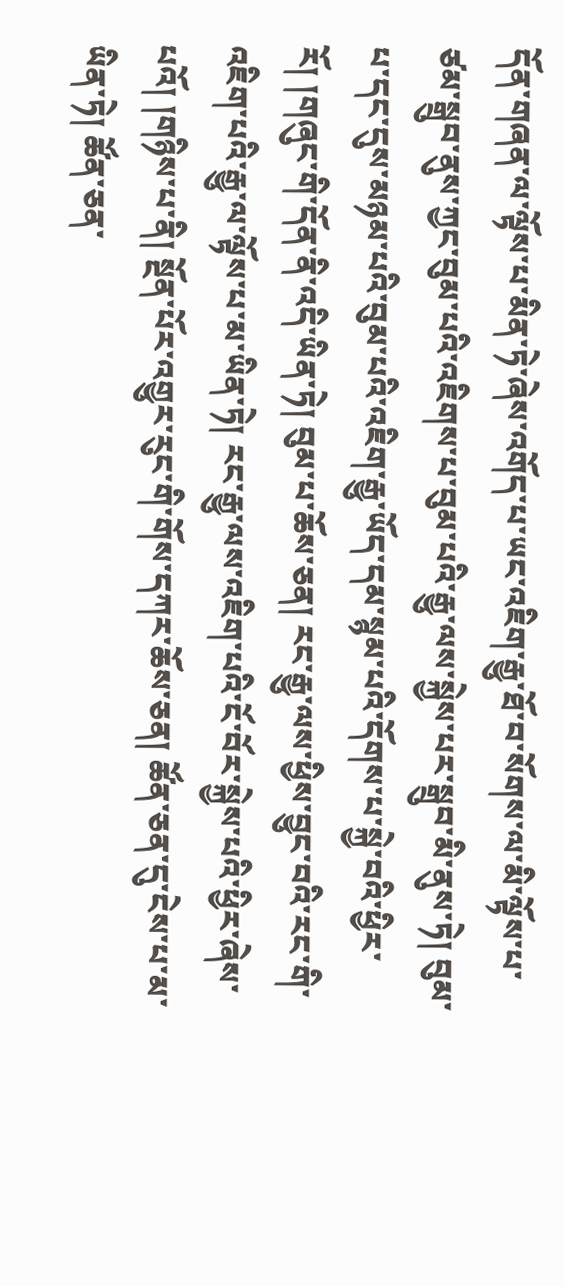དོན་གཞན་ལ་ལྟོས་པ་མིན་ཏེ་ཞེས་འགོད་པ་ཡང་འཇིག་རྒྱུ་ཐོ་བ་སོགས་ལ་མི་ལྟོས་པ་ཙམ་སྒྲུབ་ནུས་ཀྱང་བུམ་པའི་འཇིགས་པ་བུམ་པའི་རྒྱུ་ལས་སྐྱེས་པར་སྒྲུབ་མི་ནུས་ཏེ། བུམ་པ་དང་དུས་མཉམ་པའི་བུམ་པའི་འཇིག་རྒྱུ་ཡོད་དམ་སྙམ་པའི་དོགས་པ་སྐྱེ་བའི་ཕྱིར་རོ། །གཞུང་གི་དོན་ནི་འདི་ཡིན་ཏེ། བུམ་པ་ཆོས་ཅན། རང་རྒྱུ་ལས་ཕྱིས་བྱུང་བའི་རང་གི་འཇིག་པའི་རྒྱུ་ལ་ལྟོས་པ་མ་ཡིན་ཏེ། རང་རྒྱུ་ལས་འཇིག་པའི་ངོ་བོར་སྐྱེས་པའི་ཕྱིར་ཞེས་པའོ། །གཉིས་པ་ནི། སྔོན་པོར་འགྱུར་རུང་གི་གོས་དཀར་ཆོས་ཅན། ཚོན་ཅན་དུ་ངེས་པ་མ་ཡིན་ཏེ། ཚོན་ཅན་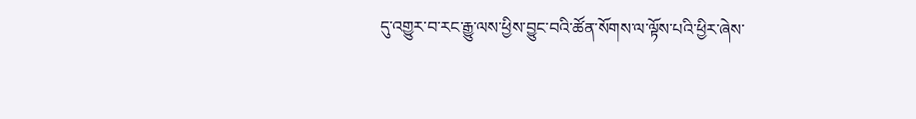དུ་འགྱུར་བ་རང་རྒྱུ་ལས་ཕྱིས་བྱུང་བའི་ཚོན་སོགས་ལ་ལྟོས་པའི་ཕྱིར་ཞེས་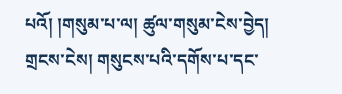པའོ། །གསུམ་པ་ལ། ཚུལ་གསུམ་ངེས་བྱེད། གྲངས་ངེས། གསུངས་པའི་དགོས་པ་དང་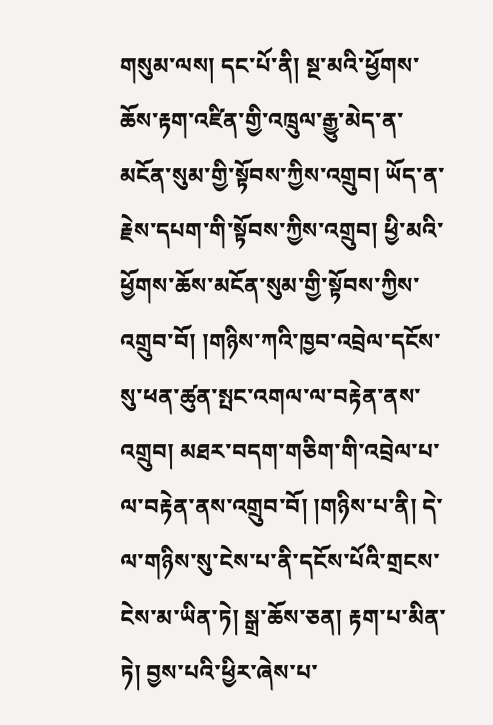གསུམ་ལས། དང་པོ་ནི། སྔ་མའི་ཕྱོགས་ཆོས་རྟག་འཛིན་གྱི་འཁྲུལ་རྒྱུ་མེད་ན་མངོན་སུམ་གྱི་སྟོབས་ཀྱིས་འགྲུབ། ཡོད་ན་རྗེས་དཔག་གི་སྟོབས་ཀྱིས་འགྲུབ། ཕྱི་མའི་ཕྱོགས་ཆོས་མངོན་སུམ་གྱི་སྟོབས་ཀྱིས་འགྲུབ་བོ། །གཉིས་ཀའི་ཁྱབ་འབྲེལ་དངོས་སུ་ཕན་ཚུན་སྤང་འགལ་ལ་བརྟེན་ནས་འགྲུབ། མཐར་བདག་གཅིག་གི་འབྲེལ་པ་ལ་བརྟེན་ནས་འགྲུབ་བོ། །གཉིས་པ་ནི། དེ་ལ་གཉིས་སུ་ངེས་པ་ནི་དངོས་པོའི་གྲངས་ངེས་མ་ཡིན་ཏེ། སྒྲ་ཆོས་ཅན། རྟག་པ་མིན་ཏེ། བྱས་པའི་ཕྱིར་ཞེས་པ་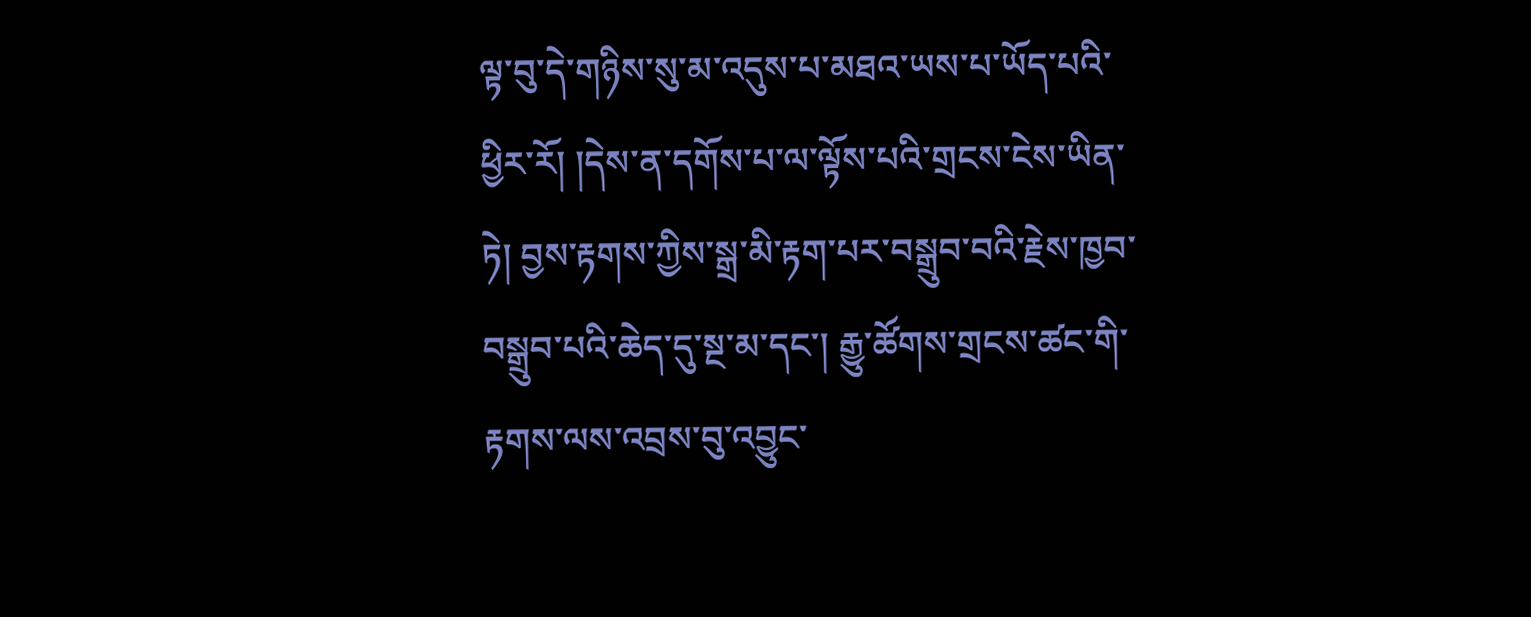ལྟ་བུ་དེ་གཉིས་སུ་མ་འདུས་པ་མཐའ་ཡས་པ་ཡོད་པའི་ཕྱིར་རོ། །དེས་ན་དགོས་པ་ལ་ལྟོས་པའི་གྲངས་ངེས་ཡིན་ཏེ། བྱས་རྟགས་ཀྱིས་སྒྲ་མི་རྟག་པར་བསྒྲུབ་བའི་རྗེས་ཁྱབ་བསྒྲུབ་པའི་ཆེད་དུ་སྔ་མ་དང་། རྒྱུ་ཚོགས་གྲངས་ཚང་གི་རྟགས་ལས་འབྲས་བུ་འབྱུང་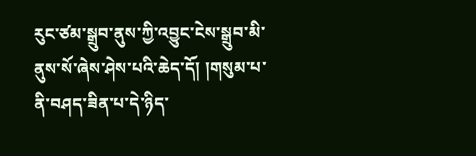རུང་ཙམ་སྒྲུབ་ནུས་ཀྱི་འབྱུང་ངེས་སྒྲུབ་མི་ནུས་སོ་ཞེས་ཤེས་པའི་ཆེད་དོ། །གསུམ་པ་ནི་བཤད་ཟིན་པ་དེ་ཉིད་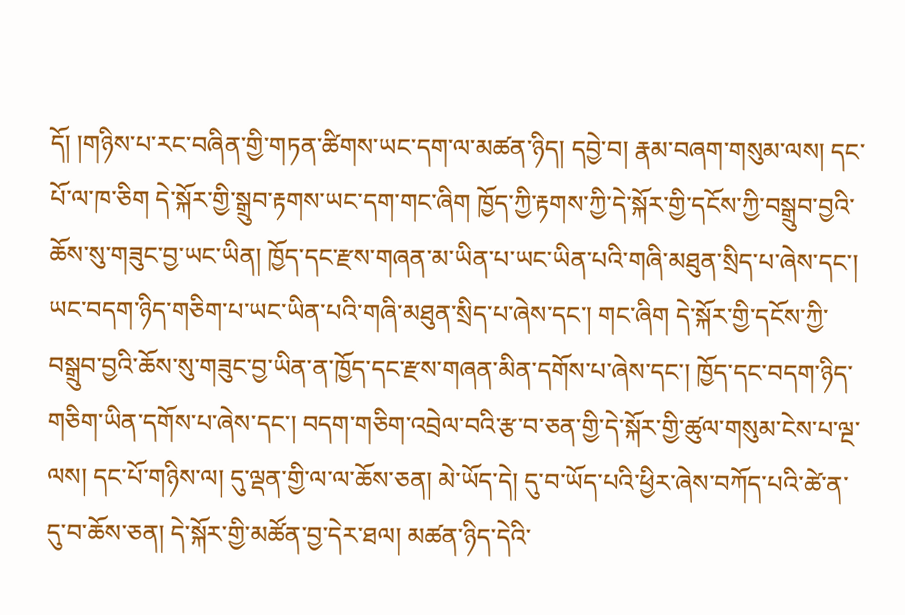དོ། །གཉིས་པ་རང་བཞིན་གྱི་གཏན་ཚིགས་ཡང་དག་ལ་མཚན་ཉིད། དབྱེ་བ། རྣམ་བཞག་གསུམ་ལས། དང་པོ་ལ་ཁ་ཅིག དེ་སྐོར་གྱི་སྒྲུབ་རྟགས་ཡང་དག་གང་ཞིག ཁྱོད་ཀྱི་རྟགས་ཀྱི་དེ་སྐོར་གྱི་དངོས་ཀྱི་བསྒྲུབ་བྱའི་ཆོས་སུ་གཟུང་བྱ་ཡང་ཡིན། ཁྱོད་དང་རྫས་གཞན་མ་ཡིན་པ་ཡང་ཡིན་པའི་གཞི་མཐུན་སྲིད་པ་ཞེས་དང་། ཡང་བདག་ཉིད་གཅིག་པ་ཡང་ཡིན་པའི་གཞི་མཐུན་སྲིད་པ་ཞེས་དང་། གང་ཞིག དེ་སྐོར་གྱི་དངོས་ཀྱི་བསྒྲུབ་བྱའི་ཆོས་སུ་གཟུང་བྱ་ཡིན་ན་ཁྱོད་དང་རྫས་གཞན་མིན་དགོས་པ་ཞེས་དང་། ཁྱོད་དང་བདག་ཉིད་གཅིག་ཡིན་དགོས་པ་ཞེས་དང་། བདག་གཅིག་འབྲེལ་བའི་རྩ་བ་ཅན་གྱི་དེ་སྐོར་གྱི་ཚུལ་གསུམ་ངེས་པ་ལྔ་ལས། དང་པོ་གཉིས་ལ། དུ་ལྡན་གྱི་ལ་ལ་ཆོས་ཅན། མེ་ཡོད་དེ། དུ་བ་ཡོད་པའི་ཕྱིར་ཞེས་བཀོད་པའི་ཚེ་ན་དུ་བ་ཆོས་ཅན། དེ་སྐོར་གྱི་མཚོན་བྱ་དེར་ཐལ། མཚན་ཉིད་དེའི་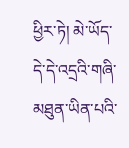ཕྱིར་ཏེ། མེ་ཡོད་དེ་དེ་འདྲའི་གཞི་མཐུན་ཡིན་པའི་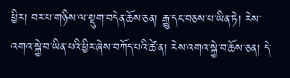ཕྱིར། བར་པ་གཉིས་ལ་སྡུག་བདེན་ཆོས་ཅན། རྒྱུ་དང་བཅས་པ་ཡིན་ཏེ། རེས་འགའ་སྐྱེ་བ་ཡིན་པའི་ཕྱིར་ཞེས་བཀོད་པའི་ཚེ་ན། རེས་འགའ་སྐྱེ་བ་ཆོས་ཅན། དེ་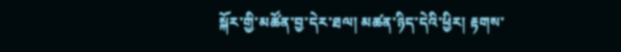སྐོར་གྱི་མཚོན་བྱ་དེར་ཐལ། མཚན་ཉིད་དེའི་ཕྱིར། རྟགས་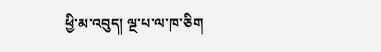ཕྱི་མ་འབུད། ལྔ་པ་ལ་ཁ་ཅིག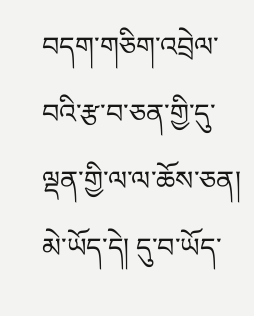བདག་གཅིག་འབྲེལ་བའི་རྩ་བ་ཅན་གྱི་དུ་ལྡན་གྱི་ལ་ལ་ཆོས་ཅན། མེ་ཡོད་དེ། དུ་བ་ཡོད་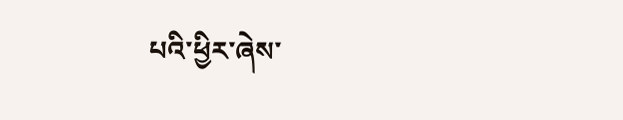པའི་ཕྱིར་ཞེས་